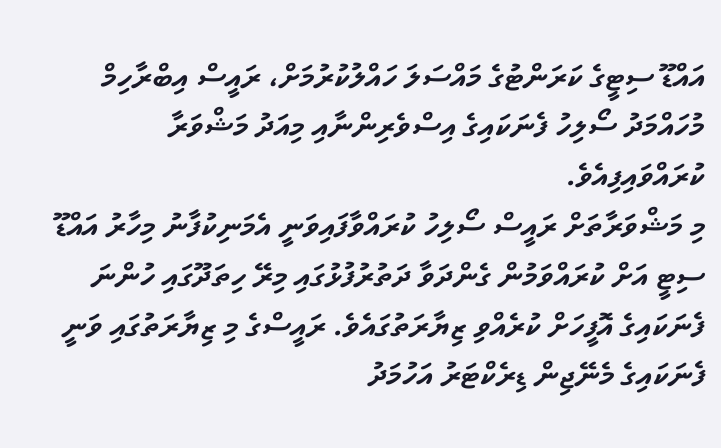އައްޑޫ ސިޓީގެ ކަރަންޓުގެ މައްސަލަ ހައްލުކުރުމަށް، ރައީސް އިބްރާހިމް މުހައްމަދު ސޯލިހު ފެނަކައިގެ އިސްވެރިންނާއި މިއަދު މަޝްވަރާ ކުރައްވައިފިއެވެ.
މި މަޝްވަރާތަށް ރައީސް ސޯލިހު ކުރައްވާފައިވަނީ އެމަނިކުފާނު މިހާރު އައްޑޫ ސިޓީ އަށް ކުރައްވަމުން ގެންދަވާ ދަތުރުފުޅުގައި މިރޭ ހިތަދޫގައި ހުންނަ ފެނަކައިގެ އޮފީހަށް ކުރެއްވި ޒިޔާރަތުގައެވެ. ރައީސްގެ މި ޒިޔާރަތުގައި ވަނީ ފެނަކައިގެ މެނޭޖިން ޑިރެކްޓަރު އަހުމަދު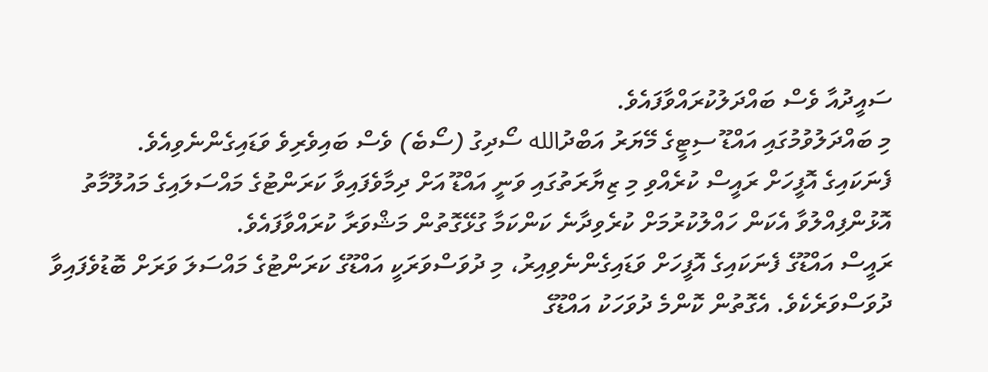ސައީދުއާ ވެސް ބައްދަލުކުރައްވާފައެވެ.
މި ބައްދަލުވުމުގައި އައްޑޫ ސިޓީގެ މޭޔަރު އަބްދުالله ސޯދިގު (ސޯބެ) ވެސް ބައިވެރިވެ ވަޑައިގެންނެވިއެވެ.
ފެނަކައިގެ އޮފީހަށް ރައީސް ކުރެއްވި މި ޒިޔާރަތުގައި ވަނީ އައްޑޫ އަށް ދިމާވެފައިވާ ކަރަންޓުގެ މައްސަލައިގެ މައުލޫމާތު އޮޅުންފިއްލުވާ އެކަން ހައްލުކުރުމަށް ކުރެވިދާނެ ކަންކަމާ ގުޅޭގޮތުން މަޝްވަރާ ކުރައްވާފައެވެ.
ރައީސް އައްޑޫގެ ފެނަކައިގެ އޮފީހަށް ވަޑައިގެންނެވިއިރު، މި ދުވަސްވަރަކީ އައްޑޫގެ ކަރަންޓުގެ މައްސަލަ ވަރަށް ބޮޑުވެފައިވާ ދުވަސްވަރެކެވެ. އެގޮތުން ކޮންމެ ދުވަހަކު އައްޑޫގެ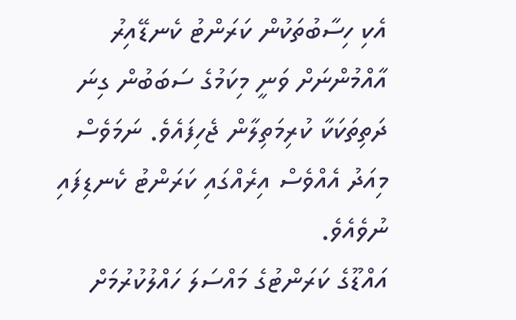އެކި ހިސާބުތަކުން ކަރަންޓު ކެނޑޭއިރު އާއްމުންނަށް ވަނީ މިކަމުގެ ސަބަބުން ގިނަ ދަތިތަކަކާ ކުރިމަތިލާން ޖެހިފައެވެ. ނަމަވެސް މިއަދު އެއްވެސް އިރެއްގައި ކަރަންޓު ކެނޑިފައި ނުވެއެވެ.
އައްޑޫގެ ކަރަންޓުގެ މައްސަލަ ހައްލުކުރުމަށް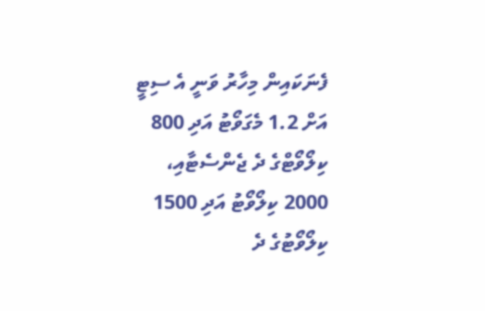ފެނަކައިން މިހާރު ވަނީ އެ ސިޓީ އަށް 1.2 މެގަވޯޓު އަދި 800 ކިލޯވޯޓްގެ ދެ ޖެންސެޓާއި، 2000 ކިލޯވޯޓު އަދި 1500 ކިލޯވޯޓުގެ ދެ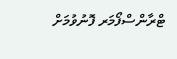ޓްރާންސްފޯމަރ ފޮނުވުމަށް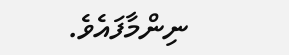ނިންމާފައެވެ.